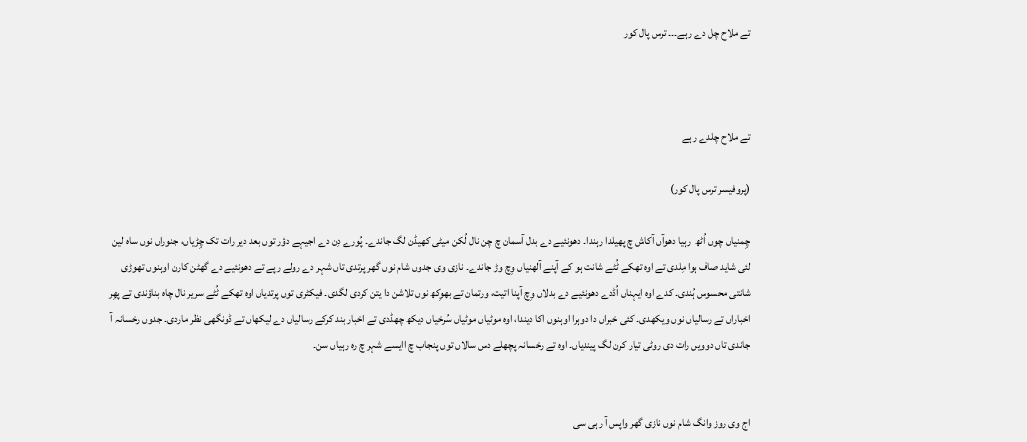تے ملاح چل دے رہے۔۔۔ ترس پال کور



تے ملاح چلدے رہے

(پروفیسر ترس پال کور)

چِمنیاں چوں اُٹھ  رہیا دھوآں آکاش چ پھیلدا رہندا۔ دھونئیے دے بدل آسمان چ چن نال لُکن میٹی کھیڈن لگ جاندے۔ پُورے دِن دے اجیہے دؤر توں بعد دیر رات تک چِڑیاں، جنوراں نوں ساہ لین لئی شاید صاف ہوا مِلدی تے اوہ تھکے ٹُٹے شانت ہو کے آپنے آلھنیاں وِچ وڑ جاندے۔ نازی وی جدوں شام نوں گھر پرتدی تاں شہر دے رولے رپے تے دھونئیے دے گھٹن کارن اوہنوں تھوڑی شانتی محسوس ہُندی۔ کدے اوہ ایہناں اُڈدے دھونئیے دے بدلاں وِچ آپنا اتیت، ورتمان تے بھوِکھ نوں تلاشن دا یتن کردی لگدی۔ فیکٹری توں پرتدیاں اوہ تھکے ٹُٹے سریر نال چاہ بناؤندی تے پھِر اخباراں تے رسالیاں نوں ویکھدی۔ کئی خبراں دا دوہرا اوہنوں اکا دیندا، اوہ موٹیاں موٹیاں سُرخیاں دیکھ چھڈدی تے اخبار بند کرکے رسالیاں دے لیکھاں تے ڈونگھی نظر ماردی۔ جدوں رخسانہ آ جاندی تاں دوویں رات دی روٹی تیار کرن لگ پیندیاں۔ اوہ تے رخسانہ پچھلے دس سالاں توں پنجاب چ اایسے شہر چ رہ رہیاں سن۔


اج وی روز وانگ شام نوں نازی گھر واپس آ رہی سی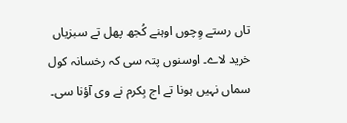تاں رستے وِچوں اوہنے کُجھ پھل تے سبزیاں خرید لاے۔ اوسنوں پتہ سی کہ رخسانہ کول سماں نہیں ہونا تے اج بِکرم نے وی آؤنا سی۔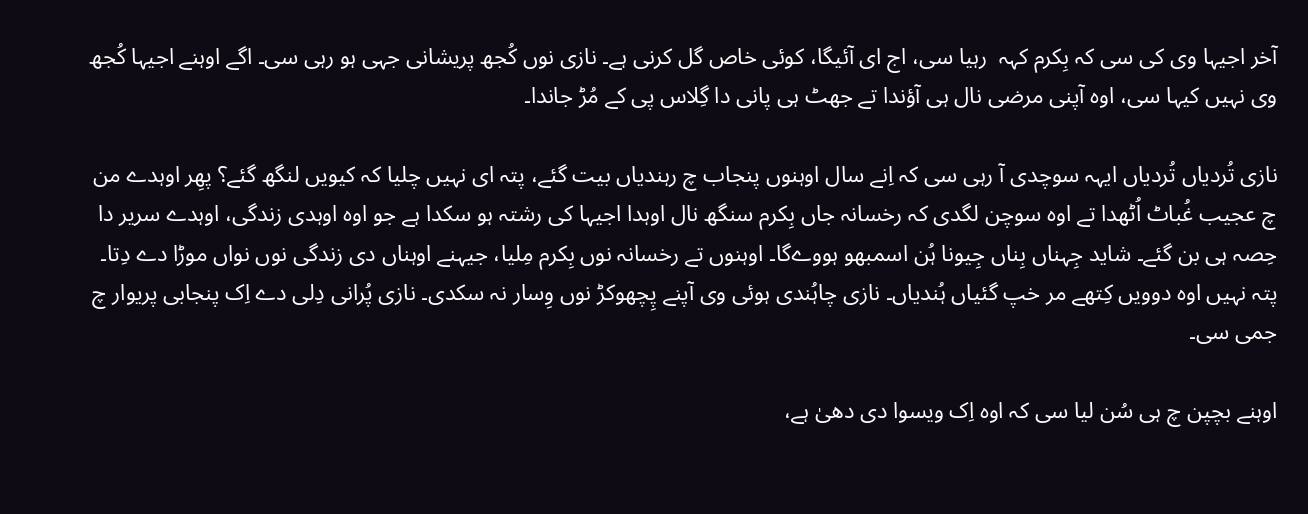آخر اجیہا وی کی سی کہ بِکرم کہہ  رہیا سی، اج ای آئیگا، کوئی خاص گل کرنی ہے۔ نازی نوں کُجھ پریشانی جہی ہو رہی سی۔ اگے اوہنے اجیہا کُجھ وی نہیں کیہا سی، اوہ آپنی مرضی نال ہی آؤندا تے جھٹ ہی پانی دا گِلاس پی کے مُڑ جاندا۔

نازی تُردیاں تُردیاں ایہہ سوچدی آ رہی سی کہ اِنے سال اوہنوں پنجاب چ رہندیاں بیت گئے، پتہ ای نہیں چلیا کہ کیویں لنگھ گئے؟ پھِر اوہدے من چ عجیب غُباٹ اُٹھدا تے اوہ سوچن لگدی کہ رخسانہ جاں بِکرم سنگھ نال اوہدا اجیہا کی رشتہ ہو سکدا ہے جو اوہ اوہدی زندگی، اوہدے سریر دا حِصہ ہی بن گئے۔ شاید جِہناں بِناں جِیونا ہُن اسمبھو ہووےگا۔ اوہنوں تے رخسانہ نوں بِکرم مِلیا، جیہنے اوہناں دی زندگی نوں نواں موڑا دے دِتا۔ پتہ نہیں اوہ دوویں کِتھے مر خپ گئیاں ہُندیاں۔ نازی چاہُندی ہوئی وی آپنے پِچھوکڑ نوں وِسار نہ سکدی۔ نازی پُرانی دِلی دے اِک پنجابی پریوار چ جمی سی۔

اوہنے بچپن چ ہی سُن لیا سی کہ اوہ اِک ویسوا دی دھیٰ ہے،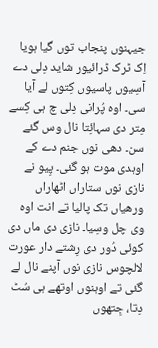جیہنوں پنجاب توں گیا ہویا اِک ٹرک ڈرائیور شاید دِلی دے آسِیوں پاسیوں کِتوں لے آیا سی۔ اوہ پُرانی دِلی چ ہی کِسے مِتر دی سہائِتا نال وس گئے سن۔ دھی نوں جنم دے کے اوہدی موت ہو گئی۔ پِیو نے نازی نوں ستاراں اٹھاراں ورھیاں تک پالیا تے انت اوہ وی چل وسِیا۔ نازی دی ماں دی کوئی دُور دی رِشتے دار عورت لالچوس نازی نوں آپنے نال لے گئی تے اوہنوں اوتھے ہی سُٹ دِتا، جِتھوں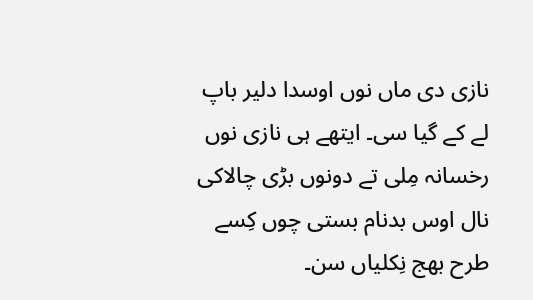نازی دی ماں نوں اوسدا دلیر باپ لے کے گیا سی۔ ایتھے ہی نازی نوں رخسانہ مِلی تے دونوں بڑی چالاکی نال اوس بدنام بستی چوں کِسے طرح بھج نِکلیاں سن۔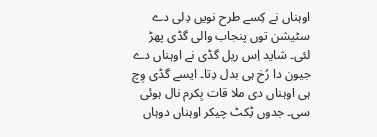اوہناں نے کِسے طرح نویں دِلی دے سٹیشن توں پنجاب والی گڈی پھڑ لئی۔ شاید اِس ریل گڈی نے اوہناں دے جیون دا رُخ ہی بدل دِتا۔ ایسے گڈی وِچ ہی اوہناں دی ملا قات بِکرم نال ہوئی سی۔ جدوں ٹِکٹ چیکر اوہناں دوہاں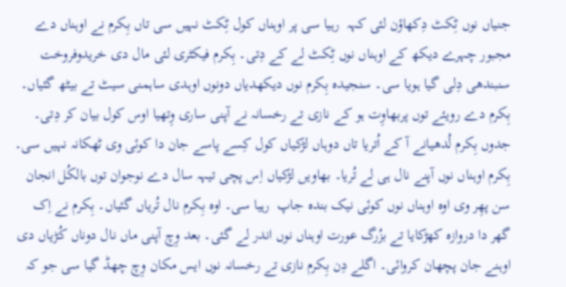جنیاں نوں ٹِکٹ دِکھاؤن لئی کہہ  رہیا سی پر اوہناں کول ٹِکٹ نہیں سی تاں بِکرم نے اوہناں دے مجبور چہرے دیکھ کے اوہناں نوں ٹِکٹ لے کے دِتی۔ بِکرم فیکٹری لئی مال دی خریدوفروخت سنبندھی دِلی گیا ہویا سی۔ سنجیدہ بِکرم نوں دیکھدیاں دونوں اوہدی ساہمنی سیٹ تے بیٹھ گئیاں۔ بِکرم دے رویئے توں پربھاوِت ہو کے نازی تے رخسانہ نے آپنی ساری وِتھیا اوس کول بیان کر دِتی۔
جدوں بِکرم لُدھیانے آ کے اُتریا تاں دوہاں لڑکیاں کول کِسے پاسے جان دا کوئی وی ٹھکانہ نہیں سی۔ بِکرم اوہناں نوں آپنے نال ہی لے تُریا۔ بھاویں لڑکیاں اِس پچی تیہہ سال دے نوجوان توں بالکُل انجان سن پھِر وی اوہ اوہناں نوں کوئی نیک بندہ جاپ  رہیا سی۔ اوہ بِکرم نال تُریاں گئیاں۔ بِکرم نے اِک گھر دا دروازہ کھڑکایا تے بزُرگ عورت اوہناں نوں اندر لے گئی۔ بعد وِچ آپنی ماں نال دوناں کُڑیاں دی اوہنے جان پچھان کروائی۔ اگلے دِن بِکرم نازی تے رخسانہ نوں ایس مکان وِچ چھڈ گیا سی جو کہ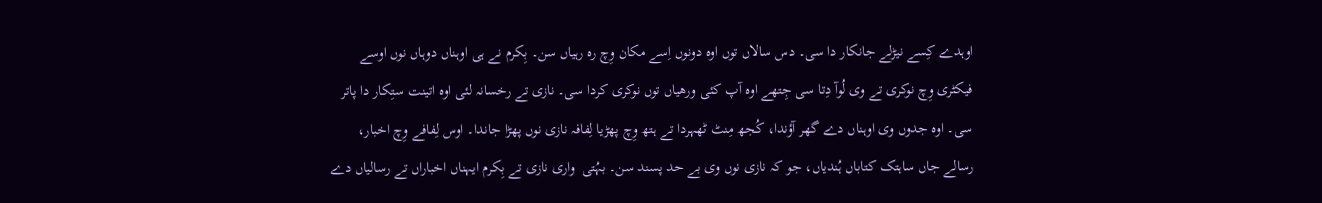اوہدے کِسے نیڑلے جانکار دا سی۔ دس سالاں توں اوہ دونوں اِسے مکان وِچ رہ رہیاں سن۔ بِکرم نے ہی اوہناں دوہاں نوں اوسے فیکٹری وِچ نوکری تے وی لُوآ دِتا سی جِتھے اوہ آپ کئی ورھیاں توں نوکری کردا سی۔ نازی تے رخسانہ لئی اوہ اتینت ستِکار دا پاتر سی۔ اوہ جدوں وی اوہناں دے گھر آؤندا، کُجھ مِنٹ ٹھہردا تے ہتھ وِچ پھڑیا لِفافہ نازی نوں پھڑا جاندا۔ اوس لِفافے وِچ اخبار، رسالے جاں ساہتک کتاباں ہُندیاں، جو کہ نازی نوں وی بے حد پسند سن۔ بہُتی  واری نازی تے بِکرم ایہناں اخباراں تے رسالیاں دے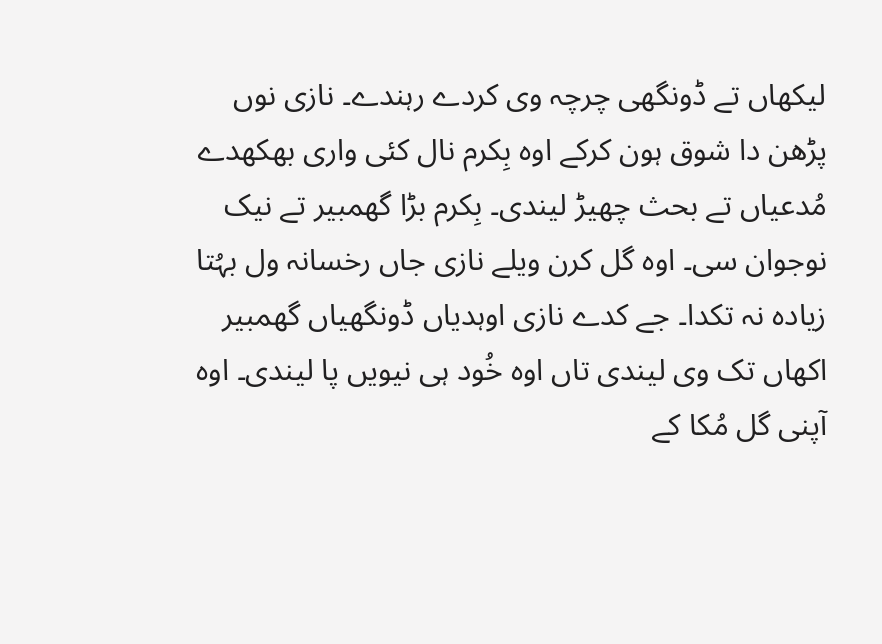لیکھاں تے ڈونگھی چرچہ وی کردے رہندے۔ نازی نوں پڑھن دا شوق ہون کرکے اوہ بِکرم نال کئی واری بھکھدے مُدعیاں تے بحث چھیڑ لیندی۔ بِکرم بڑا گھمبیر تے نیک نوجوان سی۔ اوہ گل کرن ویلے نازی جاں رخسانہ ول بہُتا زیادہ نہ تکدا۔ جے کدے نازی اوہدیاں ڈونگھیاں گھمبیر اکھاں تک وی لیندی تاں اوہ خُود ہی نیویں پا لیندی۔ اوہ آپنی گل مُکا کے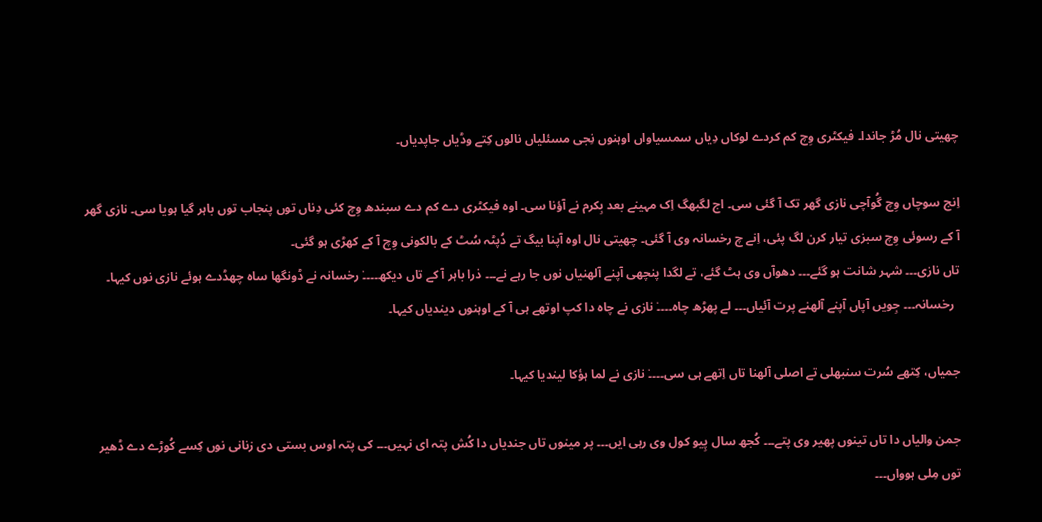چھیتی نال مُڑ جاندا۔ فیکٹری وِچ کم کردے لوکاں دِیاں سمسیاواں اوہنوں نِجی مسئلیاں نالوں کِتے وڈیاں جاپدیاں۔

اِنج سوچاں وِچ گُوآچی نازی گھر تک آ گئی سی۔ اج لگبھگ اِک مہینے بعد بِکرم نے آؤنا سی۔ اوہ فیکٹری دے کم دے سبندھ وِچ کئی دِناں توں پنجاب توں باہر گیا ہویا سی۔ نازی گھر آ کے رسوئی وِچ سبزی تیار کرن لگ پئی، اِنے چ رخسانہ وی آ گئی۔ چھیتی نال اوہ آپنا بیگ تے دُپٹہ سُٹ کے بالکونی وِچ آ کے کھڑی ہو گئی۔
تاں نازی۔۔۔ شہر شانت ہو گئے۔۔۔ دھوآں وی ہٹ گئے، تے لگدا پنچھی آپنے آلھنیاں نوں جا رہے نے۔۔۔ ذرا باہر آ کے تاں دیکھ۔۔۔۔ٰ رخسانہ نے ڈونگھا ساہ چھڈدے ہوئے نازی نوں کیہا۔
  رخسانہ۔۔۔ جِویں آپاں آپنے آلھنے پرت آئیاں۔۔۔ لے پھڑھ چاہ۔۔۔۔ٰ نازی نے چاہ دا کپ اوتھے ہی آ کے اوہنوں دیندیاں کیہا۔

جمیاں، کِتھے سُرت سنبھلی تے اصلی آلھنا تاں اِتھے ہی سی۔۔۔۔ٰ نازی نے لما ہؤکا لیندیا کیہا۔

جمن والیاں دا تاں تینوں پھیر وی پتے۔۔۔ کُجھ سال پِیو کول وی رہی ایں۔۔۔ پر مینوں تاں جندیاں دا کُش پتہ ای نہیں۔۔۔ کی پتہ اوس بستی دی زنانی نوں کِسے کُوڑے دے ڈھیر توں مِلی ہوواں۔۔۔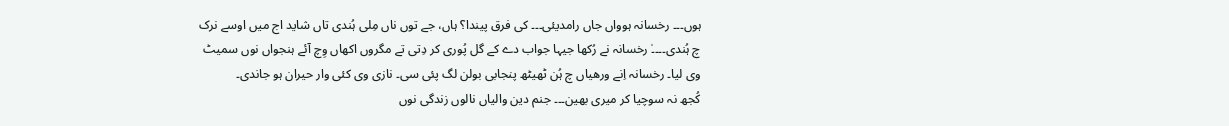ہوں۔۔۔ رخسانہ ہوواں جاں رامدیئی۔۔۔ کی فرق پیندا؟ ہاں، جے توں ناں مِلی ہُندی تاں شاید اج میں اوسے نرک چ ہُندی۔۔۔۔ٰ رخسانہ نے رُکھا جیہا جواب دے کے گل پُوری کر دِتی تے مگروں اکھاں وِچ آئے ہنجواں نوں سمیٹ وی لیا۔ رخسانہ اِنے ورھیاں چ ہُن ٹھیٹھ پنجابی بولن لگ پئی سی۔ نازی وی کئی وار حیران ہو جاندی۔
کُجھ نہ سوچیا کر میری بھین۔۔۔ جنم دین والیاں نالوں زندگی نوں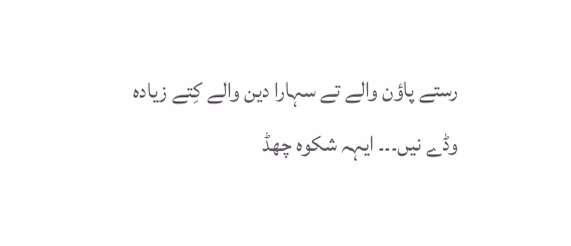رستے پاؤن والے تے سہارا دین والے کِتے زیادہ وڈے نیں۔۔۔ ایہہ شکوہ چھڈ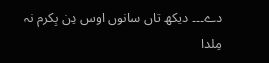دے۔۔۔ دیکھ تاں سانوں اوس دِن بِکرم نہ مِلدا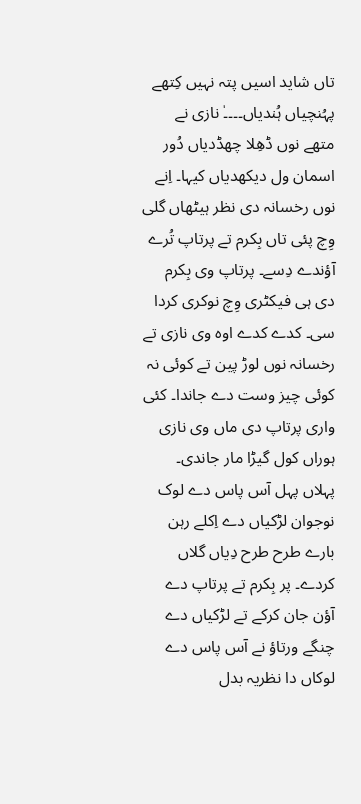تاں شاید اسیں پتہ نہیں کِتھے پہُنچیاں ہُندیاں۔۔۔۔ٰ نازی نے متھے نوں ڈھِلا چھڈدیاں دُور اسمان ول دیکھدیاں کیہا۔ اِنے نوں رخسانہ دی نظر ہیٹھاں گلی وِچ پئی تاں بِکرم تے پرتاپ تُرے آؤندے دِسے۔ پرتاپ وی بِکرم دی ہی فیکٹری وِچ نوکری کردا سی۔ کدے کدے اوہ وی نازی تے رخسانہ نوں لوڑ پین تے کوئی نہ کوئی چیز وست دے جاندا۔ کئی واری پرتاپ دی ماں وی نازی ہوراں کول گیڑا مار جاندی۔ پہلاں پہل آس پاس دے لوک نوجوان لڑکیاں دے اِکلے رہن بارے طرح طرح دِیاں گلاں کردے۔ پر بِکرم تے پرتاپ دے آؤن جان کرکے تے لڑکیاں دے چنگے ورتاؤ نے آس پاس دے لوکاں دا نظریہ بدل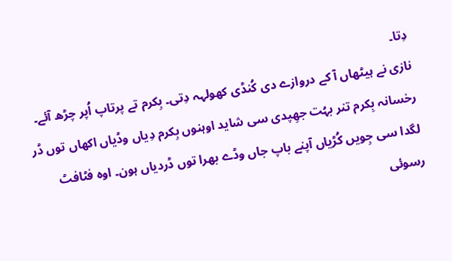دِتا۔
نازی نے ہیٹھاں آ کے دروازے دی کُنڈی کھولہہ دِتی۔ بِکرم تے پرتاپ اُپر چڑھ آئے۔ رخسانہ بِکرم تنر بہُت جھِپدی سی شاید اوہنوں بِکرم دِیاں وڈیاں اکھاں توں ڈر لگدا سی جِویں کُڑیاں آپنے باپ جاں وڈے بھرا توں ڈردیاں ہون۔ اوہ فٹافٹ رسوئی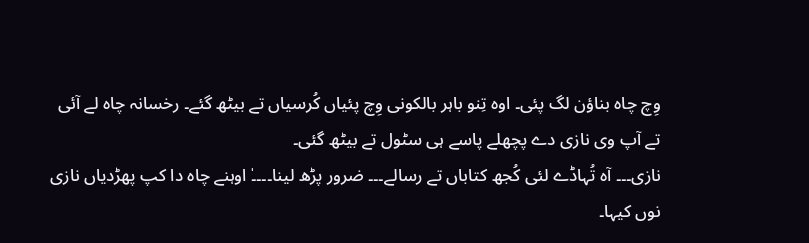وِچ چاہ بناؤن لگ پئی۔ اوہ تِنو باہر بالکونی وِچ پئیاں کُرسیاں تے بیٹھ گئے۔ رخسانہ چاہ لے آئی تے آپ وی نازی دے پچھلے پاسے ہی سٹول تے بیٹھ گئی۔
نازی۔۔۔ آہ تُہاڈے لئی کُجھ کتاباں تے رسالے۔۔۔ ضرور پڑھ لینا۔۔۔۔ٰ اوہنے چاہ دا کپ پھڑدیاں نازی نوں کیہا۔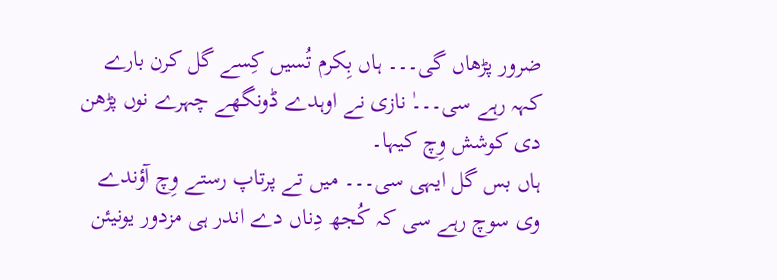ضرور پڑھاں گی۔۔۔ ہاں بِکرم تُسیں کِسے گل کرن بارے کہہ رہے سی۔۔۔ٰ نازی نے اوہدے ڈونگھے چہرے نوں پڑھن دی کوشش وِچ کیہا۔
ہاں بس گل ایہی سی۔۔۔ میں تے پرتاپ رستے وِچ آؤندے وی سوچ رہے سی کہ کُجھ دِناں دے اندر ہی مزدور یونیئن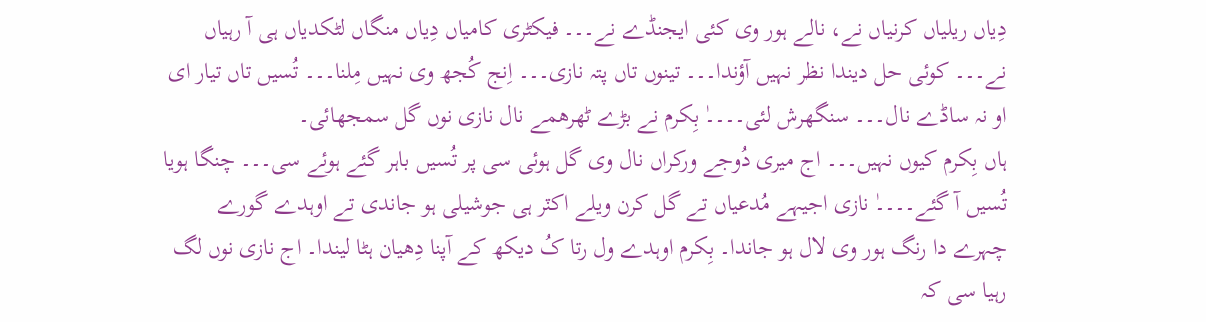دِیاں ریلیاں کرنیاں نے، نالے ہور وی کئی ایجنڈے نے۔۔۔ فیکٹری کامیاں دِیاں منگاں لٹکدیاں ہی آ رہیاں نے۔۔۔ کوئی حل دیندا نظر نہیں آؤندا۔۔۔ تینوں تاں پتہ نازی۔۔۔ اِنج کُجھ وی نہیں مِلنا۔۔۔ تُسیں تاں تیار ای او نہ ساڈے نال۔۔۔ سنگھرش لئی۔۔۔۔ٰ بِکرم نے بڑے ٹھرھمے نال نازی نوں گل سمجھائی۔
ہاں بِکرم کیوں نہیں۔۔۔ اج میری دُوجے ورکراں نال وی گل ہوئی سی پر تُسیں باہر گئے ہوئے سی۔۔۔ چنگا ہویا تُسیں آ گئے۔۔۔۔ٰ نازی اجیہے مُدعیاں تے گل کرن ویلے اکٽر ہی جوشیلی ہو جاندی تے اوہدے گورے چہرے دا رنگ ہور وی لال ہو جاندا۔ بِکرم اوہدے ول رتا کُ دیکھ کے آپنا دِھیان ہٹا لیندا۔ اج نازی نوں لگ  رہیا سی کہ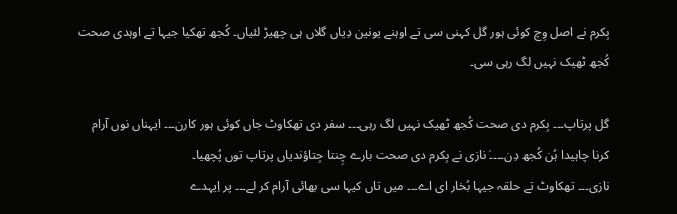بِکرم نے اصل وِچ کوئی ہور گل کہنی سی تے اوہنے یونین دِیاں گلاں ہی چھیڑ لئیاں۔ کُجھ تھکیا جیہا تے اوہدی صحت کُجھ ٹھیک نہیں لگ رہی سی۔

گل پرتاپ۔۔۔ بِکرم دی صحت کُجھ ٹھیک نہیں لگ رہی۔۔۔ سفر دی تھکاوٹ جاں کوئی ہور کارن۔۔۔ ایہناں نوں آرام کرنا چاہیدا ہُن کُجھ دِن۔۔۔۔ٰ نازی نے بِکرم دی صحت بارے چِنتا جِتاؤندیاں پرتاپ توں پُچھیا۔
نازی۔۔۔ تھکاوٹ تے حلقہ جیہا بُخار ای اے۔۔۔ میں تاں کیہا سی بھائی آرام کر لے۔۔۔ پر اِیہدے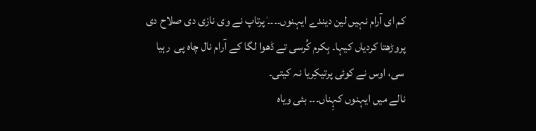کم ای آرام نہیں لین دیندے ایہنوں۔۔۔۔ٰ پرتاپ نے وی نازی دی صلاح دی پروڑھتا کردیاں کیہا۔ بِکرم کُرسی تے ڈھوا لگا کے آرام نال چاہ پی  رہیا سی، اوس نے کوئی پرتیکِریا نہ کیتی۔
نالے میں ایہنوں کہِناں۔۔۔ بئی ویاہ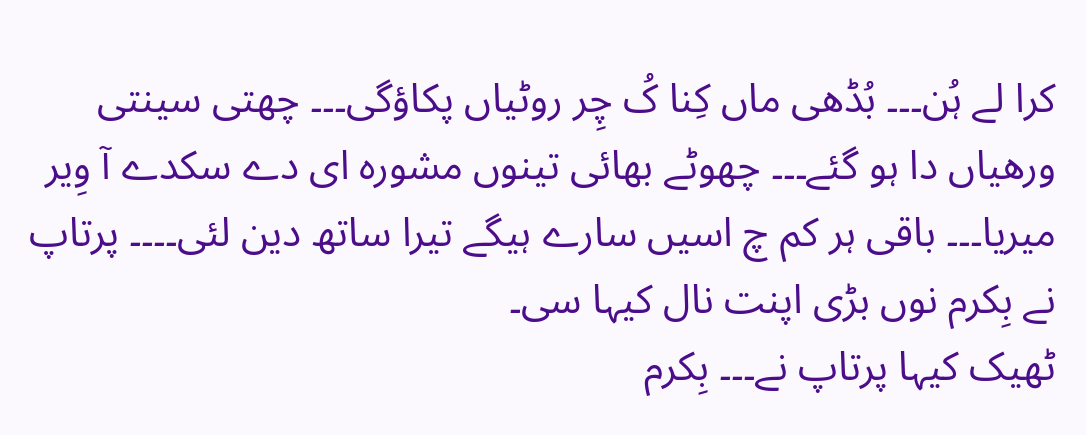کرا لے ہُن۔۔۔ بُڈھی ماں کِنا کُ چِر روٹیاں پکاؤگی۔۔۔ چھتی سینتی ورھیاں دا ہو گئے۔۔۔ چھوٹے بھائی تینوں مشورہ ای دے سکدے آ وِیر میریا۔۔۔ باقی ہر کم چ اسیں سارے ہیگے تیرا ساتھ دین لئی۔۔۔۔ پرتاپ نے بِکرم نوں بڑی اپنت نال کیہا سی۔
ٹھیک کیہا پرتاپ نے۔۔۔ بِکرم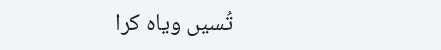تُسیں ویاہ کرا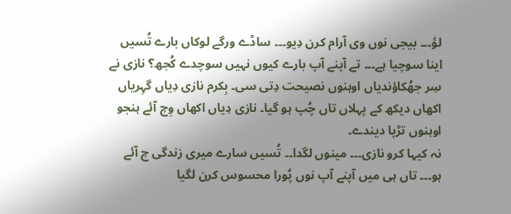لؤ۔۔۔ بیجی نوں وی آرام کرن دِیو۔۔۔ ساڈے ورگے لوکاں بارے تُسیں اینا سوچیا ہے۔۔۔ تے آپنے آپ بارے کیوں نہیں سوچدے کُجھ؟ نازی نے سِر جھُکاؤندیاں اوہنوں نصیحت دِتی سی۔ بِکرم نازی دِیاں گہِریاں اکھاں دیکھ کے پہلاں تاں چُپ ہو گیا۔ نازی دِیاں اکھاں وِچ آئے ہنجو اوہنوں تڑپا دیندے۔
نہ کیہا کرو نازی۔۔۔ مینوں لگدا۔۔ تُسیں سارے میری زندگی چ آئے ہو۔۔۔ تاں ہی میں آپنے آپ نوں پُورا محسوس کرن لگیا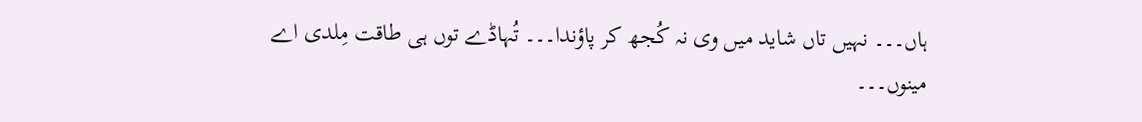ہاں۔۔۔ نہیں تاں شاید میں وی نہ کُجھ کر پاؤندا۔۔۔ تُہاڈے توں ہی طاقت مِلدی اے مینوں۔۔۔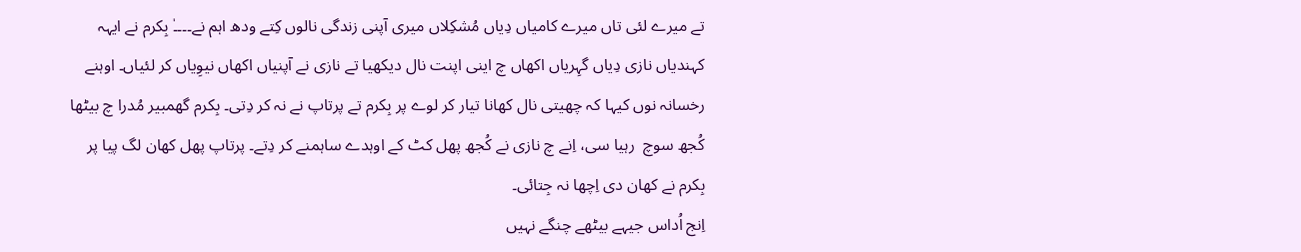تے میرے لئی تاں میرے کامیاں دِیاں مُشکِلاں میری آپنی زندگی نالوں کِتے ودھ اہم نے۔۔۔۔ٰ بِکرم نے ایہہ کہندیاں نازی دِیاں گہِریاں اکھاں چ اینی اپنت نال دیکھیا تے نازی نے آپنیاں اکھاں نیوِیاں کر لئیاں۔ اوہنے رخسانہ نوں کیہا کہ چھیتی نال کھانا تیار کر لوے پر بِکرم تے پرتاپ نے نہ کر دِتی۔ بِکرم گھمبیر مُدرا چ بیٹھا کُجھ سوچ  رہیا سی، اِنے چ نازی نے کُجھ پھل کٹ کے اوہدے ساہمنے کر دِتے۔ پرتاپ پھل کھان لگ پیا پر بِکرم نے کھان دی اِچھا نہ جِتائی۔
اِنج اُداس جیہے بیٹھے چنگے نہیں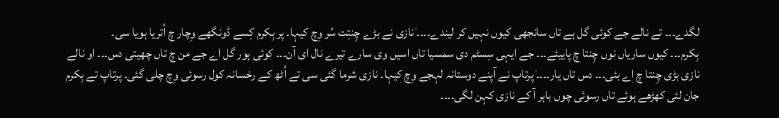لگدے۔۔۔ تے نالے جے کوئی گل ہے تاں سانجھی کیوں نہیں کر لیندے۔۔۔۔ٰ نازی نے بڑے چِنتِت سُر وِچ کیہا۔ پر بِکرم کِسے ڈونگھے وِچار چ اُتریا ہویا سی۔
بِکرم۔۔۔ کیوں ساریاں نوں چِنتا چ پاییئے۔۔۔ جے ایہی سِسٹم دی سمسیا تاں اسیں وی سارے تیرے نال ای آن۔۔۔ کوئی ہور گل اے جے من چ تاں چھیتی دس۔۔۔ او نالے نازی بڑی چِنتا چ اے بئی۔۔۔ دس تاں یار۔۔۔۔ٰ پرتاپ نے آپنے دوستانہ لہجے وِچ کیہا۔ نازی شرما گئی سی تے اُٹھ کے رخسانہ کول رسوئی وِچ چلی گئی۔ پرتاپ تے بِکرم جان لئی کھڑھے ہوئے تاں رسوئی چوں باہر آ کے نازی کہن لگی۔۔۔۔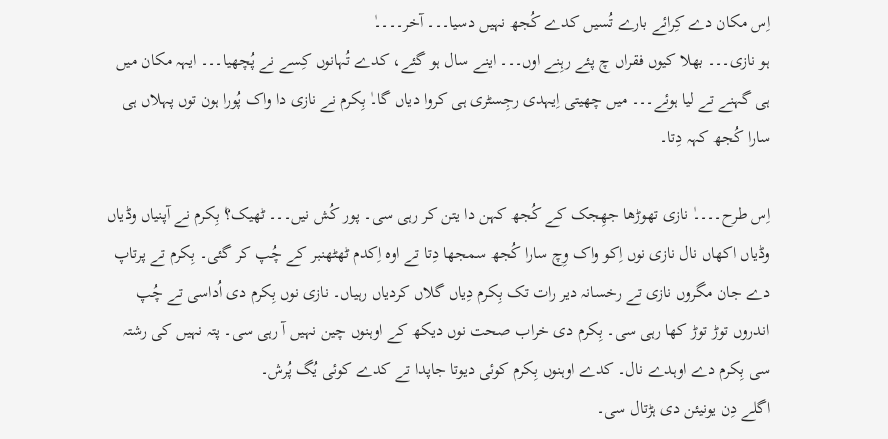اِس مکان دے کِرائے بارے تُسیں کدے کُجھ نہیں دسیا۔۔۔ آخر۔۔۔۔ٰ
ہو نازی۔۔۔ بھلا کیوں فقراں چ پئے رہِنے اوں۔۔۔ اینے سال ہو گئے، کدے تُہانوں کِسے نے پُچھیا۔۔۔ ایہہ مکان میں ہی گہنے تے لیا ہوئے۔۔۔ میں چھیتی اِیہدی رجِسٹری ہی کروا دیاں گا۔ٰ بِکرم نے نازی دا واک پُورا ہون توں پہلاں ہی سارا کُجھ کہہ دِتا۔

اِس طرح۔۔۔۔ٰ نازی تھوڑھا جھِجک کے کُجھ کہن دا یتن کر رہی سی۔ پور کُش نیں۔۔۔ ٹھیک؟ٰ بِکرم نے آپنیاں وڈیاں وڈیاں اکھاں نال نازی نوں اِکو واک وِچ سارا کُجھ سمجھا دِتا تے اوہ اِکدم ٹھٹھنبر کے چُپ کر گئی۔ بِکرم تے پرتاپ دے جان مگروں نازی تے رخسانہ دیر رات تک بِکرم دِیاں گلاں کردیاں رہیاں۔ نازی نوں بِکرم دی اُداسی تے چُپ اندروں توڑ توڑ کھا رہی سی۔ بِکرم دی خراب صحت نوں دیکھ کے اوہنوں چین نہیں آ رہی سی۔ پتہ نہیں کی رشتہ سی بِکرم دے اوہدے نال۔ کدے اوہنوں بِکرم کوئی دیوتا جاپدا تے کدے کوئی یُگ پُرش۔
اگلے دِن یونیئن دی ہڑتال سی۔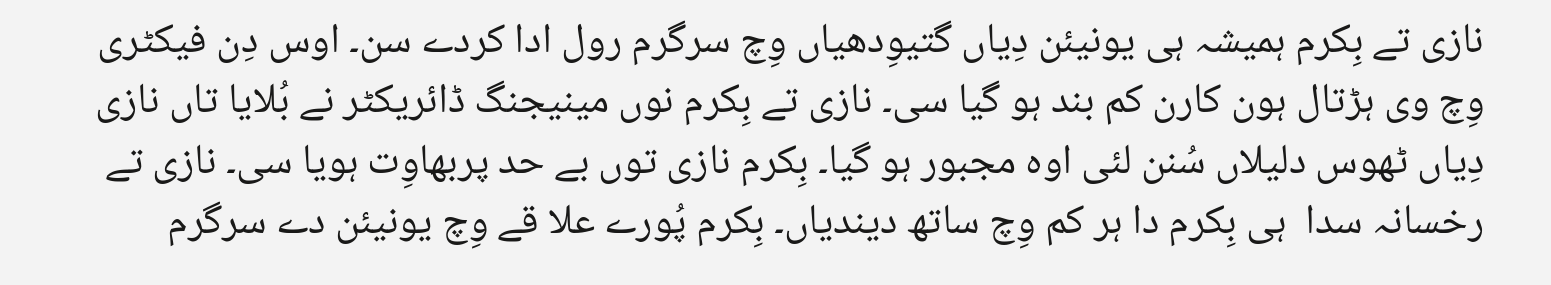نازی تے بِکرم ہمیشہ ہی یونیئن دِیاں گتیوِدھیاں وِچ سرگرم رول ادا کردے سن۔ اوس دِن فیکٹری وِچ وی ہڑتال ہون کارن کم بند ہو گیا سی۔ نازی تے بِکرم نوں مینیجنگ ڈائریکٹر نے بُلایا تاں نازی دِیاں ٹھوس دلیلاں سُنن لئی اوہ مجبور ہو گیا۔ بِکرم نازی توں بے حد پربھاوِت ہویا سی۔ نازی تے رخسانہ سدا  ہی بِکرم دا ہر کم وِچ ساتھ دیندیاں۔ بِکرم پُورے علا قے وِچ یونیئن دے سرگرم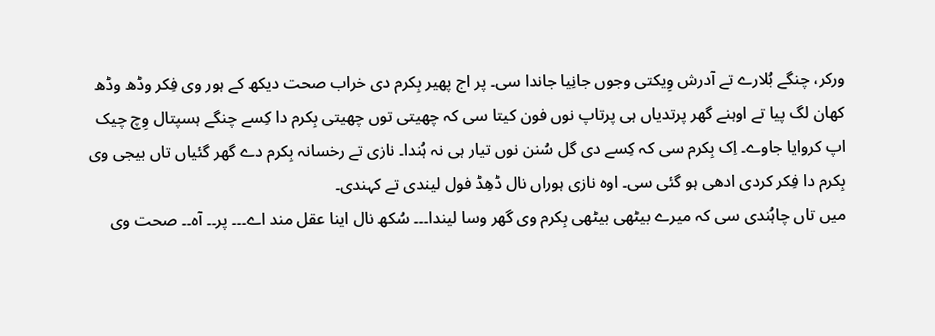ورکر، چنگے بُلارے تے آدرش وِیکتی وجوں جانِیا جاندا سی۔ پر اج پھیر بِکرم دی خراب صحت دیکھ کے ہور وی فِکر وڈھ وڈھ کھان لگ پیا تے اوہنے گھر پرتدیاں ہی پرتاپ نوں فون کیتا سی کہ چھیتی توں چھیتی بِکرم دا کِسے چنگے ہسپتال وِچ چیک اپ کروایا جاوے۔ اِک بِکرم سی کہ کِسے دی گل سُنن نوں تیار ہی نہ ہُندا۔ نازی تے رخسانہ بِکرم دے گھر گئیاں تاں بیجی وی بِکرم دا فِکر کردی ادھی ہو گئی سی۔ اوہ نازی ہوراں نال ڈھِڈ فول لیندی تے کہندی۔
میں تاں چاہُندی سی کہ میرے بیٹھی بیٹھی بِکرم وی گھر وسا لیندا۔۔۔ سُکھ نال اینا عقل مند اے۔۔۔ پر۔۔ آہ۔۔ صحت وی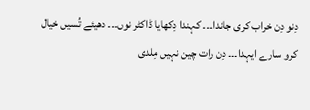دِنو دِن خراب کری جاندا۔۔۔ کہندا دِکھایا ڈاکٹر نوں۔۔۔ دھیئے تُسیں خیال کرو سارے ایہدا۔۔۔ دِن رات چین نہیں مِلدی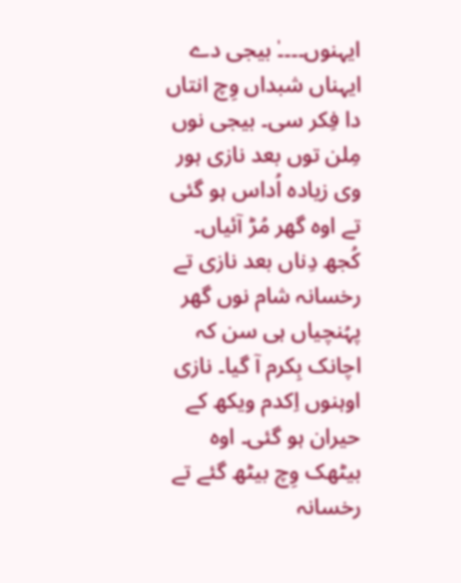ایہنوں۔۔۔۔ٰ بیجی دے ایہناں شبداں وِچ انتاں دا فِکر سی۔ بیجی نوں مِلن توں بعد نازی ہور وی زیادہ اُداس ہو گئی تے اوہ گھر مُڑ آئیاں۔
کُجھ دِناں بعد نازی تے رخسانہ شام نوں گھر پہُنچیاں ہی سن کہ اچانک بِکرم آ گیا۔ نازی اوہنوں اِکدم ویکھ کے حیران ہو گئی۔ اوہ بیٹھک وِچ بیٹھ گئے تے رخسانہ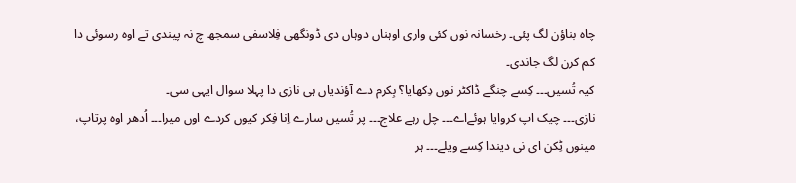چاہ بناؤن لگ پئی۔ رخسانہ نوں کئی واری اوہناں دوہاں دی ڈونگھی فِلاسفی سمجھ چ نہ پیندی تے اوہ رسوئی دا کم کرن لگ جاندی۔
کیہ تُسیں۔۔۔ کِسے چنگے ڈاکٹر نوں دِکھایا؟ٰ بِکرم دے آؤندیاں ہی نازی دا پہلا سوال ایہی سی۔
نازی۔۔۔ چیک اپ کروایا ہوئےاے۔۔۔ چل رہے علاج۔۔۔ پر تُسیں سارے اِنا فِکر کیوں کردے اوں میرا۔۔۔ اُدھر اوہ پرتاپ، مینوں ٹِکن ای نی دیندا کِسے ویلے۔۔۔ ہر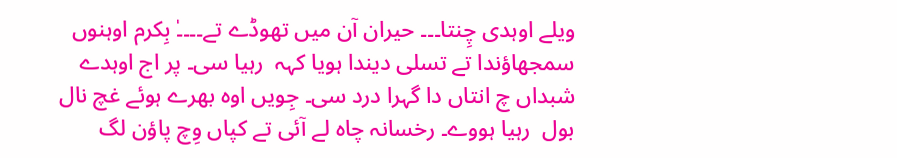ویلے اوہدی چِنتا۔۔۔ حیران آن میں تھوڈے تے۔۔۔۔ٰ بِکرم اوہنوں سمجھاؤندا تے تسلی دیندا ہویا کہہ  رہیا سی۔ پر اج اوہدے شبداں چ انتاں دا گہرا درد سی۔ جِویں اوہ بھرے ہوئے غچ نال بول  رہیا ہووے۔ رخسانہ چاہ لے آئی تے کپاں وِچ پاؤن لگ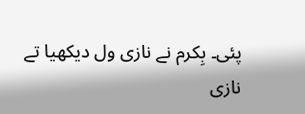پئی۔ بِکرم نے نازی ول دیکھیا تے نازی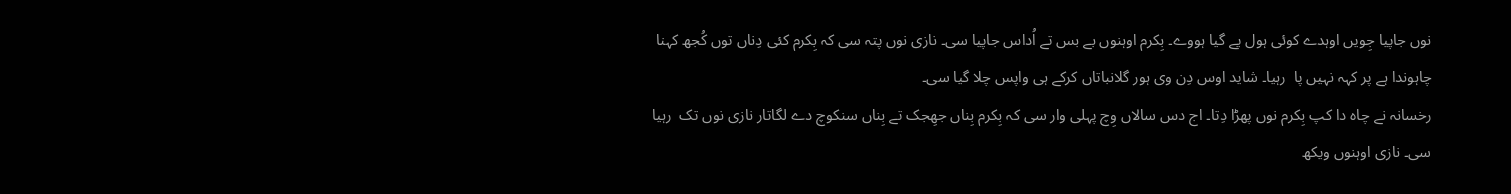نوں جاپیا جِویں اوہدے کوئی ہول پے گیا ہووے۔ بِکرم اوہنوں بے بس تے اُداس جاپیا سی۔ نازی نوں پتہ سی کہ بِکرم کئی دِناں توں کُجھ کہنا چاہوندا ہے پر کہہ نہیں پا  رہیا۔ شاید اوس دِن وی ہور گلانباتاں کرکے ہی واپس چلا گیا سی۔
رخسانہ نے چاہ دا کپ بِکرم نوں پھڑا دِتا۔ اج دس سالاں وِچ پہلی وار سی کہ بِکرم بِناں جھِجک تے بِناں سنکوچ دے لگاتار نازی نوں تک  رہیا سی۔ نازی اوہنوں ویکھ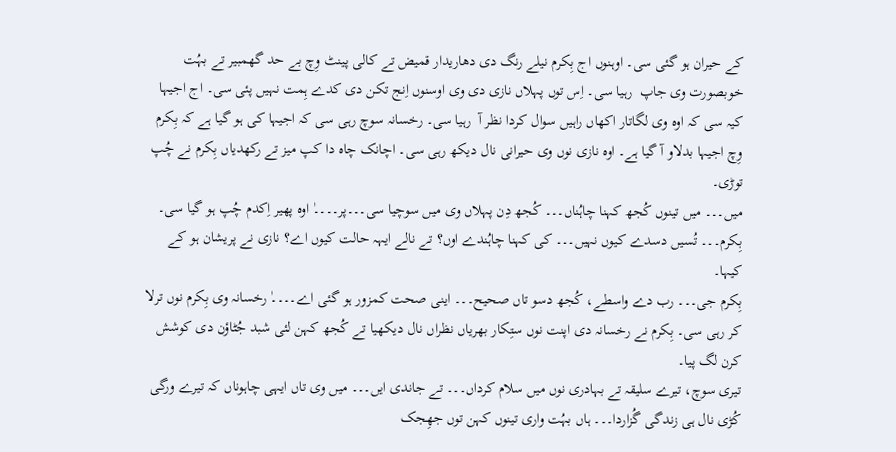کے حیران ہو گئی سی۔ اوہنوں اج بِکرم نیلے رنگ دی دھاریدار قمیض تے کالی پینٹ وِچ بے حد گھمبیر تے بہُت خوبصورت وی جاپ  رہیا سی۔ اِس توں پہلاں نازی دی وی اوسنوں اِنج تکن دی کدے ہِمت نہیں پئی سی۔ اج اجیہا کیہ سی کہ اوہ وی لگاتار اکھاں راہیں سوال کردا نظر آ  رہیا سی۔ رخسانہ سوچ رہی سی کہ اجیہا کی ہو گیا ہے کہ بِکرم وِچ اجیہا بدلاو آ گیا ہے۔ اوہ نازی نوں وی حیرانی نال دیکھ رہی سی۔ اچانک چاہ دا کپ میز تے رکھدیاں بِکرم نے چُپ توڑی۔
میں۔۔۔ میں تینوں کُجھ کہنا چاہُناں۔۔۔ کُجھ دِن پہلاں وی میں سوچیا سی۔۔۔پر۔۔۔۔ٰ اوہ پھیر اِکدم چُپ ہو گیا سی۔
بِکرم۔۔۔ تُسیں دسدے کیوں نہیں۔۔۔ کی کہنا چاہُندے اوں؟ تے نالے ایہہ حالت کیوں اے؟ نازی نے پریشان ہو کے کیہا۔
بِکرم جی۔۔۔ رب دے واسطے، کُجھ دسو تاں صحیح۔۔۔ اینی صحت کمزور ہو گئی اے۔۔۔۔ٰ رخسانہ وی بِکرم نوں ترلا کر رہی سی۔ بِکرم نے رخسانہ دی اپنت نوں ستِکار بھریاں نظراں نال دیکھیا تے کُجھ کہن لئی شبد جُٹاؤن دی کوشش کرن لگ پیا۔
تیری سوچ، تیرے سلیقہ تے بہادری نوں میں سلام کرداں۔۔۔ تے جاندی ایں۔۔۔ میں وی تاں ایہی چاہوناں کہ تیرے ورگی کُڑی نال ہی زندگی گُزاردا۔۔۔ ہاں بہُت واری تینوں کہن توں جھِجک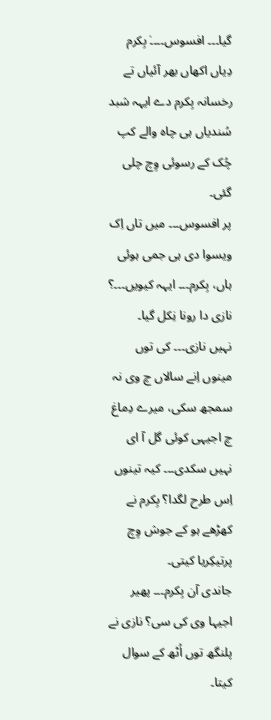گیا۔۔۔ افسوس۔۔۔۔ٰ بِکرم دِیاں اکھاں بھر آئیاں تے رخسانہ بِکرم دے ایہہ شبد سُندیاں ہی چاہ والے کپ چُک کے رسوئی وِچ چلی گئی۔
پر افسوس۔۔۔ میں تاں اِک ویسوا دی ہی جمی ہوئی ہاں، بِکرم۔۔۔ ایہہ کیویں۔۔۔؟ نازی دا رونا نِکل گیا۔
نہیں نازی۔۔۔ کی توں مینوں اِنے سالاں چ وی نہ سمجھ سکی، میرے دِماغ چ اجیہی کوئی گل آ ای نہیں سکدی۔۔۔ کیہ تینوں اِس طرح لگدا؟ٰ بِکرم نے کھڑھے ہو کے جوش وِچ پرتیکِریا کیتی۔
جاندی آن بِکرم۔۔۔ پھیر اجیہا وی کی سی؟ٰ نازی نے پلنگھ توں اُٹھ کے سوال کیتا۔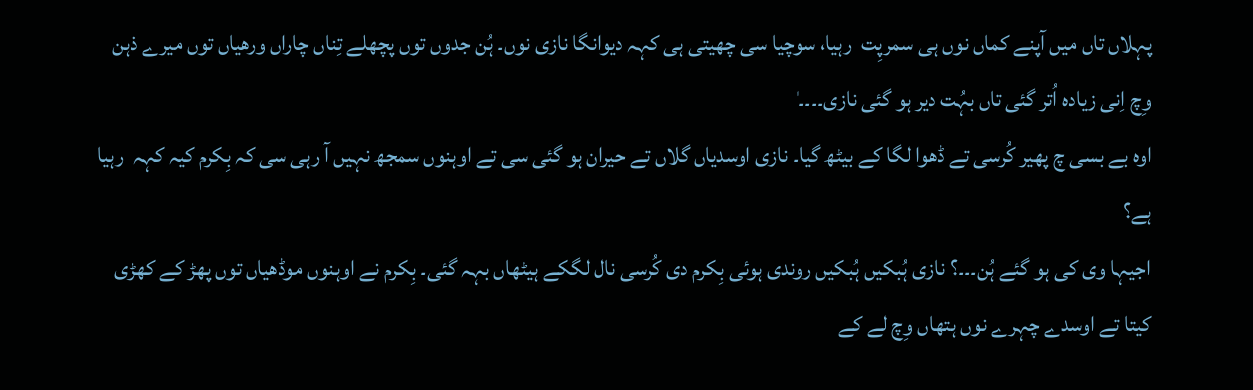پہلاں تاں میں آپنے کماں نوں ہی سمرپِت  رہیا، سوچیا سی چھیتی ہی کہہ دیوانگا نازی نوں۔ ہُن جدوں توں پچھلے تِناں چاراں ورھیاں توں میرے ذہن وِچ اِنی زیادہ اُتر گئی تاں بہُت دیر ہو گئی نازی۔۔۔۔ٰ
اوہ بے بسی چ پھیر کُرسی تے ڈھوا لگا کے بیٹھ گیا۔ نازی اوسدیاں گلاں تے حیران ہو گئی سی تے اوہنوں سمجھ نہیں آ رہی سی کہ بِکرم کیہ کہہ  رہیا ہے؟
اجیہا وی کی ہو گئے ہُن۔۔۔؟ نازی ہُبکیں ہُبکیں روندی ہوئی بِکرم دی کُرسی نال لگکے ہیٹھاں بہہ گئی۔ بِکرم نے اوہنوں موڈھیاں توں پھڑ کے کھڑی کیتا تے اوسدے چہرے نوں ہتھاں وِچ لے کے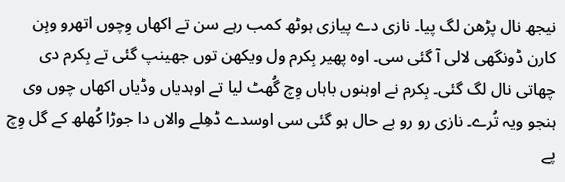نیجھ نال پڑھن لگ پیا۔ نازی دے پیازی ہوٹھ کمب رہے سن تے اکھاں وِچوں اتھرو وہِن کارن ڈونگھی لالی آ گئی سی۔ اوہ پھیر بِکرم ول ویکھن توں جھینپ گئی تے بِکرم دی چھاتی نال لگ گئی۔ بِکرم نے اوہنوں باہاں وِچ گُھٹ لیا تے اوہدیاں وڈیاں اکھاں چوں وی ہنجو ویہ تُرے۔ نازی رو رو بے حال ہو گئی سی اوسدے ڈھِلے والاں دا جوڑا کُھلھ کے گل وِچ پے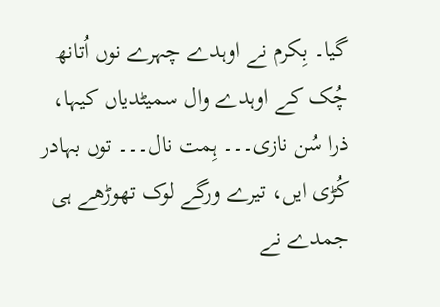گیا۔ بِکرم نے اوہدے چہرے نوں اُتانھ چُک کے اوہدے وال سمیٹدیاں کیہا،
ذرا سُن نازی۔۔۔ ہِمت نال۔۔۔ توں بہادر کُڑی ایں، تیرے ورگے لوک تھوڑھے ہی جمدے نے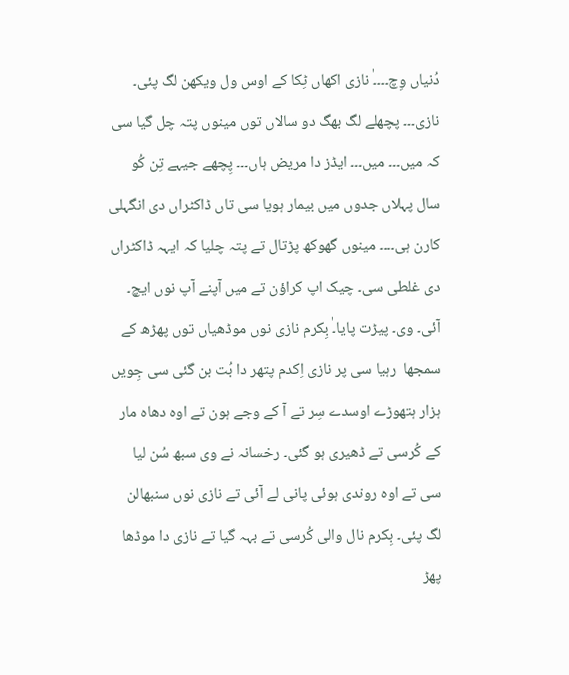دُنیاں وِچ۔۔۔۔ٰ نازی اکھاں ٹِکا کے اوس ول ویکھن لگ پئی۔
نازی۔۔۔ پچھلے لگ بھگ دو سالاں توں مینوں پتہ چل گیا سی کہ میں۔۔۔ میں۔۔۔ ایڈز دا مریض ہاں۔۔۔ پِچھے جیہے تِن کُو سال پہلاں جدوں میں بیمار ہویا سی تاں ڈاکٹراں دی انگہلی کارن ہی۔۔۔۔ مینوں گھوکھ پڑتال تے پتہ چلیا کہ ایہہ ڈاکٹراں دی غلطی سی۔ چیک اپ کراؤن تے میں آپنے آپ نوں ایچ۔ آئی۔ وی۔ پیڑت پایا۔ٰ بِکرم نازی نوں موڈھیاں توں پھڑھ کے سمجھا  رہیا سی پر نازی اِکدم پتھر دا بُت بن گئی سی جِویں ہزار ہتھوڑے اوسدے سِر تے آ کے وجے ہون تے اوہ دھاہ مار کے کُرسی تے ڈھیری ہو گئی۔ رخسانہ نے وی سبھ سُن لیا سی تے اوہ روندی ہوئی پانی لے آئی تے نازی نوں سنبھالن لگ پئی۔ بِکرم نال والی کُرسی تے بہہ گیا تے نازی دا موڈھا پھڑ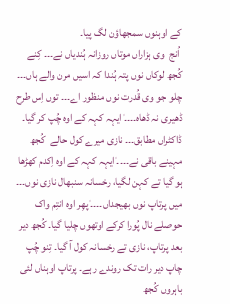کے اوہنوں سمجھاؤن لگ پیا۔
 اُنج  وی ہزاراں موتاں روزانہ ہُندیاں نے۔۔۔ کِنے کُجھ لوکاں نوں پتہ ہُندا کہ اسیں مرن والے ہاں۔۔۔ چلو جو وی قُدرت نوں منظور اے۔۔۔ توں اِس طرح ڈھیری نہ ڈھاہ۔۔۔۔ٰ ایہہ کہہ کے اوہ چُپ کر گیا۔
ڈاکٹراں مطابق۔۔۔ نازی میرے کول حالے  کُجھ مہینے باقی نے۔۔۔۔ٰ ایہہ کہہ کے اوہ اِکدم کھڑھا ہو گیا تے کہن لگیا، رخسانہ سنبھال نازی نوں۔۔۔ میں پرتاپ نوں بھیجداں۔۔۔۔ٰ پھِر اوہ انتِم واک حوصلے نال پُورا کرکے اوتھوں چلیا گیا۔ کُجھ دیر بعد پرتاپ، نازی تے رخسانہ کول آ گیا۔ تِنو چُپ چاپ دیر رات تک روندے رہے۔ پرتاپ اوہناں لئی باہروں کُجھ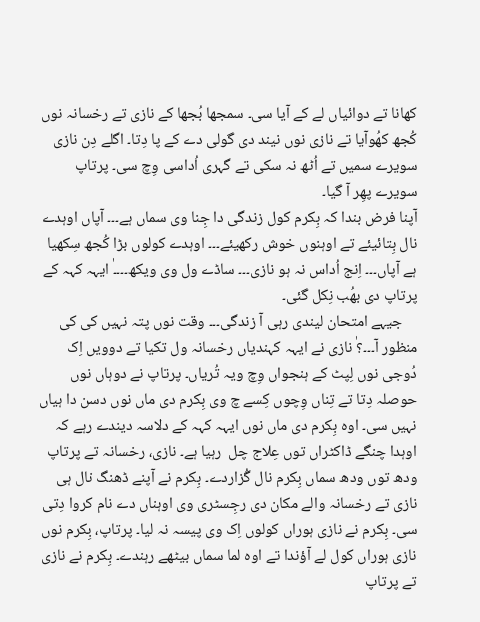کھانا تے دوائیاں لے کے آیا سی۔ سمجھا بُجھا کے نازی تے رخسانہ نوں کُجھ کھُوآیا تے نازی نوں نیند دی گولی دے کے پا دِتا۔ اگلے دِن نازی سویرے سمیں تے اُٹھ نہ سکی تے گہری اُداسی وِچ سی۔ پرتاپ سویرے پھِر آ گیا۔
آپنا فرض بندا کہ بِکرم کول زندگی دا جِنا وی سماں ہے۔۔۔ آپاں اوہدے نال بِتائیئے تے اوہنوں خوش رکھیئے۔۔۔ اوہدے کولوں بڑا کُجھ سِکھیا ہے آپاں۔۔۔ اِنج اُداس نہ ہو نازی۔۔۔ ساڈے ول وی ویکھ۔۔۔۔ٰ ایہہ کہہ کے پرتاپ دی بھُب نِکل گئی۔
    جیہے امتحان لیندی رہی آ زندگی۔۔۔ وقت نوں پتہ نہیں کی کی منظور آ۔۔۔؟ٰ نازی نے ایہہ کہندیاں رخسانہ ول تکیا تے دوویں اِک دُوجی نوں لِپٹ کے ہنجواں وِچ ویہ تُریاں۔ پرتاپ نے دوہاں نوں حوصلہ دِتا تے تِناں وِچوں کِسے چ وی بِکرم دی ماں نوں دسن دا ہیاں نہیں سی۔ اوہ بِکرم دی ماں نوں ایہہ کہہ کے دلاسہ دیندے رہے کہ اوہدا چنگے ڈاکٹراں توں عِلاج چل  رہیا ہے۔ نازی، رخسانہ تے پرتاپ ودھ توں ودھ سماں بِکرم نال گُزاردے۔ بِکرم نے آپنے ڈھنگ نال ہی نازی تے رخسانہ والے مکان دی رجِسٹری وی اوہناں دے نام کروا دِتی سی۔ بِکرم نے نازی ہوراں کولوں اِک وی پیسہ نہ لیا۔ پرتاپ، بِکرم نوں نازی ہوراں کول لے آؤندا تے اوہ لما سماں بیٹھے رہندے۔ بِکرم نے نازی تے پرتاپ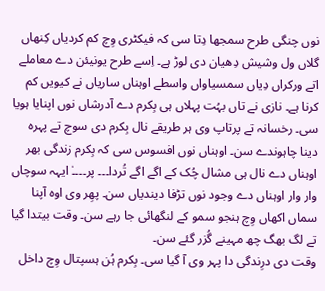نوں چنگی طرح سمجھا دِتا سی کہ فیکٹری وِچ کم کردیاں کِنھاں گلاں ول وشیش دِھیان دی لوڑ ہے۔ اِسے طرح یونیئن دے معاملے اتے ورکراں دِیاں سمسیاواں واسطے اوہناں ساریاں نے کیویں کم کرنا ہے۔ نازی نے تاں بہُت پہلاں ہی بِکرم دے آدرشاں نوں اپنایا ہویا سی۔ رخسانہ تے پرتاپ وی ہر طریقے نال بِکرم دی سوچ تے پہرہ دینا چاہوندے سن۔ اوہناں نوں افسوس سی کہ بِکرم زندگی بھر اوہناں دے نال ہی مشال چُک کے اگے اگے تُردا۔۔۔ پر۔۔۔۔ٰ ایہہ سوچاں وار وار اوہناں دے وجود نوں تڑفا دیندیاں سن۔ پھِر وی اوہ آپنا سماں اکھاں وِچ ہنجو سمو کے لنگھائی جا رہے سن۔ وقت بیتدا گیا تے لگ بھگ چھ مہینے گُزر گئے سن۔
وقت دی درِندگی دا پہر وی آ گیا سی۔ بِکرم ہُن ہسپتال وِچ داخل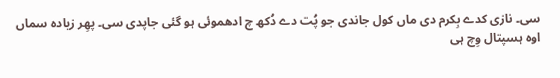سی۔ نازی کدے بِکرم دی ماں کول جاندی جو پُت دے دُکھ چ ادھموئی ہو گئی جاپدی سی۔ پھِر زیادہ سماں اوہ ہسپتال وِچ ہی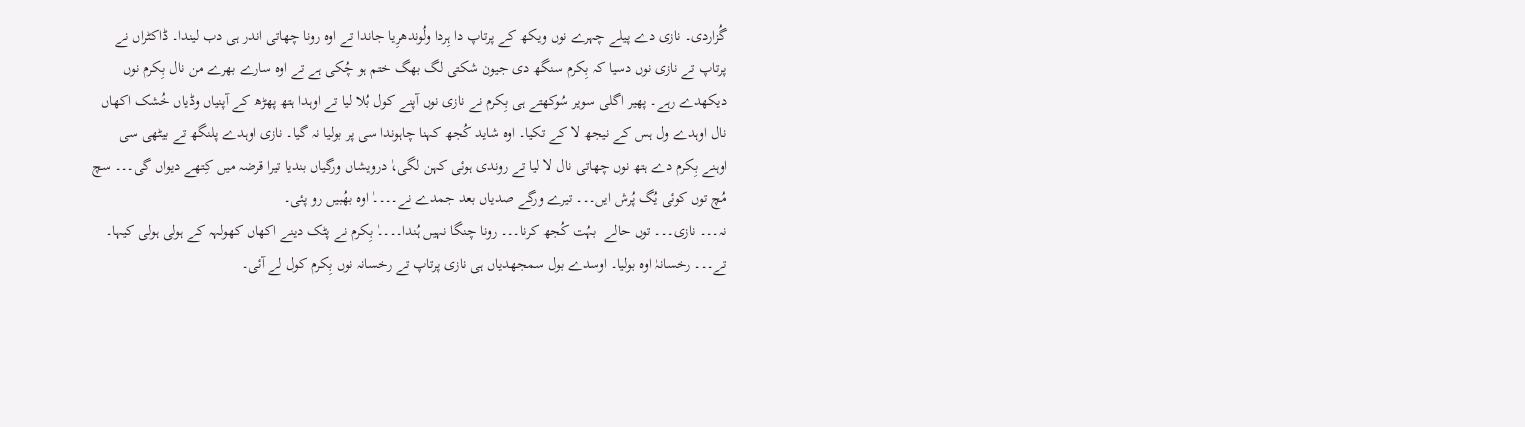گُزاردی۔ نازی دے پیلے چہرے نوں ویکھ کے پرتاپ دا ہِردا ولُوندھرِیا جاندا تے اوہ رونا چھاتی اندر ہی دب لیندا۔ ڈاکٹراں نے پرتاپ تے نازی نوں دسیا کہ بِکرم سنگھ دی جیون شکتی لگ بھگ ختم ہو چُکی ہے تے اوہ سارے بھرے من نال بِکرم نوں دیکھدے رہے۔ پھیر اگلی سویر سُوکھتے ہی بِکرم نے نازی نوں آپنے کول بُلا لیا تے اوہدا ہتھ پھڑھ کے آپنیاں وڈیاں خُشک اکھاں نال اوہدے ول ہس کے نیجھ لا کے تکیا۔ اوہ شاید کُجھ کہنا چاہوندا سی پر بولیا نہ گیا۔ نازی اوہدے پلنگھ تے بیٹھی سی اوہنے بِکرم دے ہتھ نوں چھاتی نال لا لیا تے روندی ہوئی کہن لگی،ٰ درویشاں ورگیاں بندیا تیرا قرضہ میں کِتھے دیواں گی۔۔۔ سچ مُچ توں کوئی یُگ پُرش ایں۔۔۔ تیرے ورگے صدیاں بعد جمدے نے۔۔۔۔ٰ اوہ بھُبیں رو پئی۔
نہ۔۔۔ نازی۔۔۔ توں حالے  بہُت کُجھ کرنا۔۔۔ رونا چنگا نہیں ہُندا۔۔۔۔ٰ بِکرم نے پٹک دینے اکھاں کھولہہ کے ہولی ہولی کیہا۔
تے۔۔۔ رخسانہٰ اوہ بولیا۔ اوسدے بول سمجھدیاں ہی نازی پرتاپ تے رخسانہ نوں بِکرم کول لے آئی۔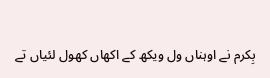بِکرم نے اوہناں ول ویکھ کے اکھاں کھول لئیاں تے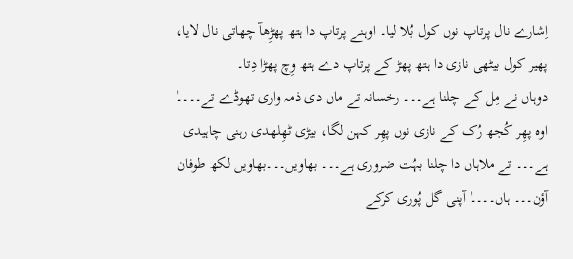اِشارے نال پرتاپ نوں کول بُلا لیا۔ اوہنے پرتاپ دا ہتھ پھڑِھآ چھاتی نال لایا، پھیر کول بیٹھی نازی دا ہتھ پھڑ کے پرتاپ دے ہتھ وِچ پھڑا دِتا۔
دوہاں نے مِل کے چلنا ہے۔۔۔ رخسانہ تے ماں دی ذمہ واری تھوڈے تے۔۔۔۔ٰ اوہ پھِر کُجھ رُک کے نازی نوں پھِر کہن لگا، بیڑی ٹھِلھدی رہنی چاہیدی ہے۔۔۔ تے ملاہاں دا چلنا بہُت ضروری ہے۔۔۔ بھاویں۔۔۔بھاویں لکھ طوفان آؤن۔۔۔ ہاں۔۔۔۔ٰ آپنی گل پُوری کرکے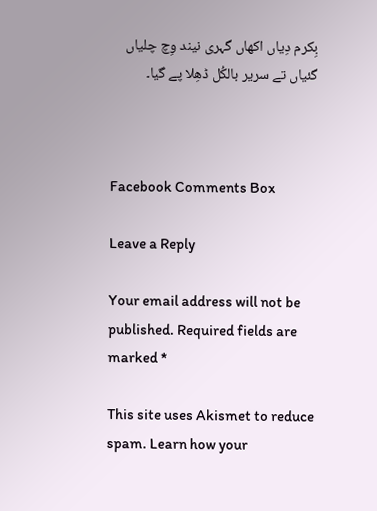بِکرم دِیاں اکھاں گہری نیند وِچ چلیاں گئیاں تے سریر بالکُل ڈھِلا پے گیا۔



Facebook Comments Box

Leave a Reply

Your email address will not be published. Required fields are marked *

This site uses Akismet to reduce spam. Learn how your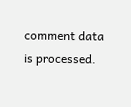comment data is processed.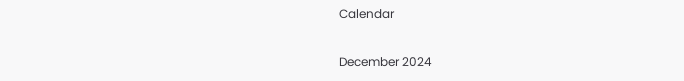Calendar

December 2024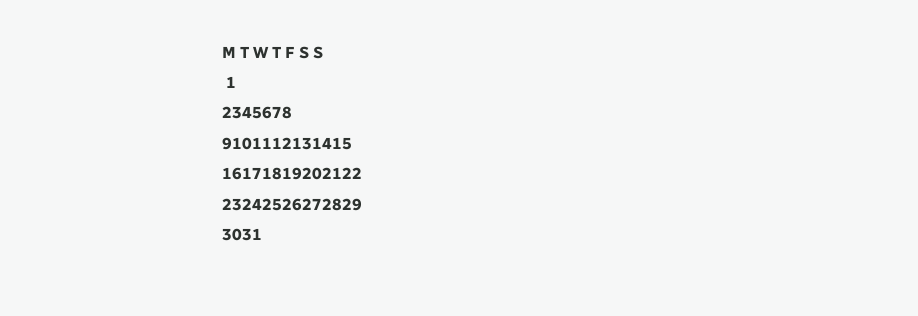M T W T F S S
 1
2345678
9101112131415
16171819202122
23242526272829
3031